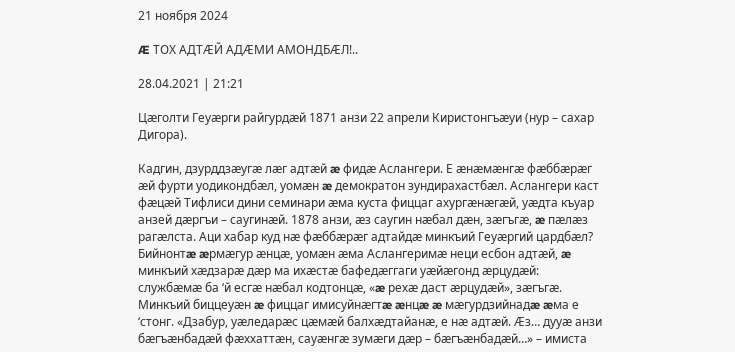21 ноября 2024

Æ ТОХ АДТÆЙ АДÆМИ АМОНДБÆЛ!..

28.04.2021 | 21:21

Цæголти Геуæрги райгурдæй 1871 анзи 22 апрели Киристонгъæуи (нур – сахар Дигора).

Кадгин, дзурддзæугæ лæг адтæй æ фидæ Аслангери. Е æнæмæнгæ фæббæрæг æй фурти уодикондбæл, уомæн æ демократон зундирахастбæл. Аслангери каст фæцæй Тифлиси дини семинари æма куста фиццаг ахургæнæгæй, уæдта къуар анзей дæргъи – саугинæй. 1878 анзи, æз саугин нæбал дæн, зæгъгæ, æ пæлæз рагæлста. Аци хабар куд нæ фæббæрæг адтайдæ минкъий Геуæргий цардбæл? Бийнонтæ æрмæгур æнцæ, уомæн æма Аслангеримæ неци есбон адтæй, æ минкъий хæдзарæ дæр ма ихæстæ бафедæггаги уæйæгонд æрцудæй: службæмæ ба ‘й есгæ нæбал кодтонцæ, «æ рехæ даст æрцудæй», зæгъгæ. Минкъий биццеуæн æ фиццаг имисуйнæгтæ æнцæ æ мæгурдзийнадæ æма е ‘стонг. «Дзабур, уæледарæс цæмæй балхæдтайанæ, е нæ адтæй. Æз… дууæ анзи бæгъæнбадæй фæххаттæн, сауæнгæ зумæги дæр – бæгъæнбадæй…» – имиста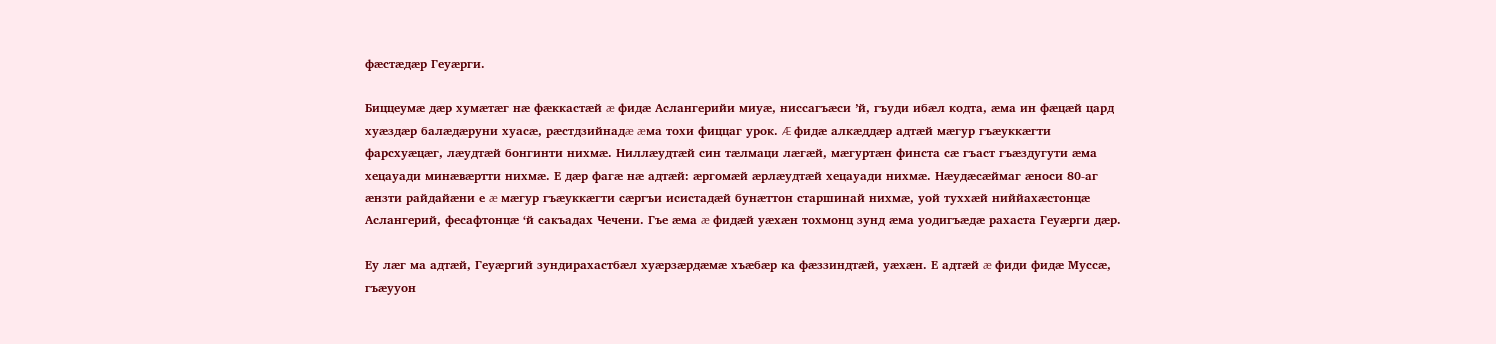фæстæдæр Геуæрги.

Биццеумæ дæр хумæтæг нæ фæккастæй æ фидæ Аслангерийи миуæ, ниссагъæси ’й, гъуди ибæл кодта, æма ин фæцæй цард хуæздæр балæдæруни хуасæ, рæстдзийнадæ æма тохи фиццаг урок. Æ фидæ алкæддæр адтæй мæгур гъæуккæгти фарсхуæцæг, лæудтæй бонгинти нихмæ. Ниллæудтæй син тæлмаци лæгæй, мæгуртæн финста сæ гъаст гъæздугути æма хецауади минæвæртти нихмæ. Е дæр фагæ нæ адтæй: æргомæй æрлæудтæй хецауади нихмæ. Нæудæсæймаг æноси 80-аг æнзти райдайæни е æ мæгур гъæуккæгти сæргъи исистадæй бунæттон старшинай нихмæ, уой туххæй ниййахæстонцæ Аслангерий, фесафтонцæ ‘й сакъадах Чечени. Гъе æма æ фидæй уæхæн тохмонц зунд æма уодигъæдæ рахаста Геуæрги дæр.

Еу лæг ма адтæй, Геуæргий зундирахастбæл хуæрзæрдæмæ хъæбæр ка фæззиндтæй, уæхæн. Е адтæй æ фиди фидæ Муссæ, гъæууон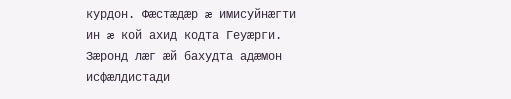курдон. Фæстæдæр æ имисуйнæгти ин æ кой ахид кодта Геуæрги. Зæронд лæг æй бахудта адæмон исфæлдистади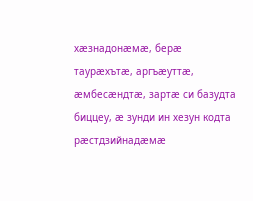хæзнадонæмæ, берæ таурæхътæ, аргъæуттæ, æмбесæндтæ, зартæ си базудта биццеу, æ зунди ин хезун кодта рæстдзийнадæмæ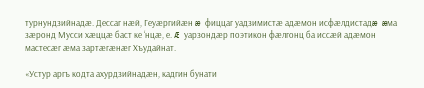турнундзийнадæ. Дессаг нæй, Геуæргийæн æ фиццаг уадзимистæ адæмон исфæлдистадæ æма зæронд Мусси хæццæ баст ке ‘нцæ, е. Æ уарзондæр поэтикон фæлгонц ба иссæй адæмон мастесæг æма зартæгæнæг Хъудайнат.

«Устур аргъ кодта ахурдзийнадæн, кадгин бунати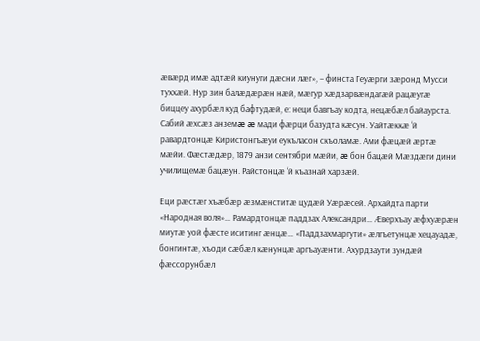æвæрд имæ адтæй киунуги дæсни лæг», – финста Геуæрги зæронд Мусси туххæй. Нур зин балæдæрæн нæй, мæгур хæдзарвæндагæй рацæугæ биццеу ахурбæл куд бафтудæй, е: неци бавгъау кодта, нецæбæл байаурста. Сабий æхсæз анземæ æ мади фæрци базудта кæсун. Уайтæккæ ‘й равардтонцæ Киристонгъæуи еукъласон скъоламæ. Ами фæцæй æртæ мæйи. Фæстæдæр, 1879 анзи сентябри мæйи, æ бон бацæй Мæздæги дини училищемæ бацæун. Райстонцæ ‘й къазнай харзæй.

Еци рæстæг хъæбæр æзмæнститæ цудæй Уæрæсей. Архайдта парти «Народная воля»… Рамардтонцæ паддзах Александри… Æверхъау æфхуæрæн миутæ уой фæсте иситинг æнцæ… «Паддзахмаргути» æлгъетунцæ хецауадæ, бонгинтæ, хъоди сæбæл кæнунцæ аргъауæнти. Ахурдзаути зундæй фæссорунбæл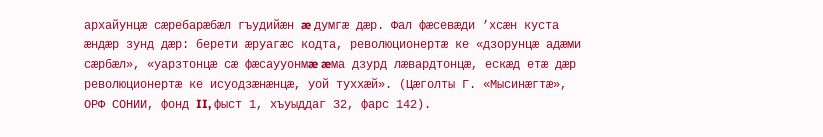архайунцæ сæребарæбæл гъудийæн æ думгæ дæр. Фал фæсевæди ’хсæн куста æндæр зунд дæр: берети æруагæс кодта, революционертæ ке «дзорунцæ адæми сæрбæл», «уарзтонцæ сæ фæсаууонмæ æма дзурд лæвардтонцæ, ескæд етæ дæр революционертæ ке исуодзæнæнцæ, уой туххæй». (Цæголты Г. «Мысинæгтæ», ОРФ СОНИИ, фонд II, фыст 1, хъуыддаг 32, фарс 142).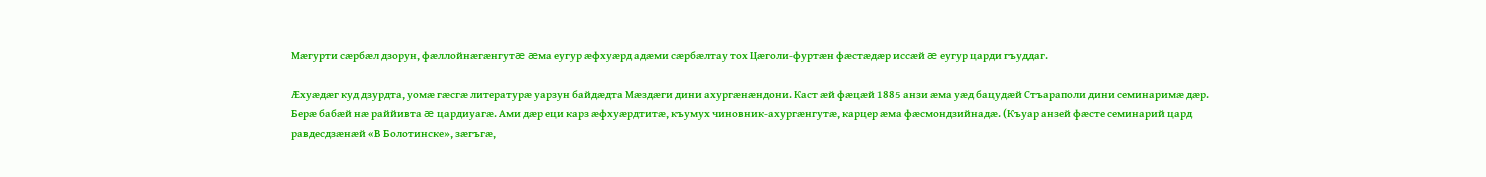Мæгурти сæрбæл дзорун, фæллойнæгæнгутæ æма еугур æфхуæрд адæми сæрбæлтау тох Цæголи-фуртæн фæстæдæр иссæй æ еугур царди гъуддаг.

Æхуæдæг куд дзурдта, уомæ гæсгæ литературæ уарзун байдæдта Мæздæги дини ахургæнæндони. Каст æй фæцæй 1885 анзи æма уæд бацудæй Стъараполи дини семинаримæ дæр. Берæ бабæй нæ раййивта æ цардиуагæ. Ами дæр еци карз æфхуæрдтитæ, къумух чиновник-ахургæнгутæ, карцер æма фæсмондзийнадæ. (Къуар анзей фæсте семинарий цард равдесдзæнæй «В Болотинске», зæгъгæ,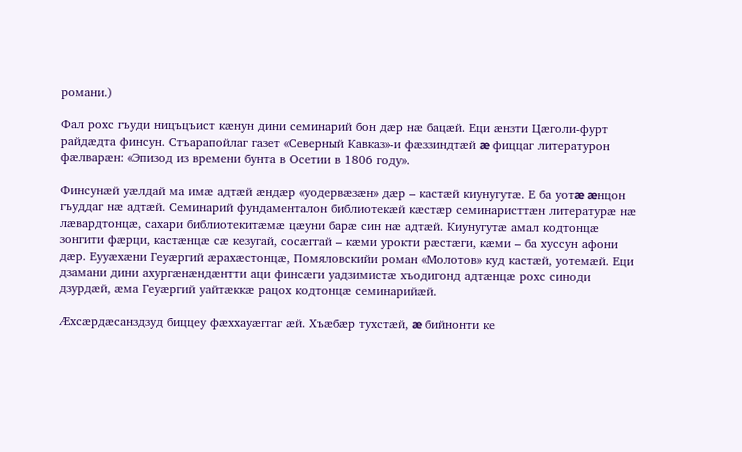романи.)

Фал рохс гъуди ницъцъист кæнун дини семинарий бон дæр нæ бацæй. Еци æнзти Цæголи-фурт райдæдта финсун. Стъарапойлаг газет «Северный Кавказ»-и фæззиндтæй æ фиццаг литературон фæлварæн: «Эпизод из времени бунта в Осетии в 1806 году».

Финсунæй уæлдай ма имæ адтæй æндæр «уодервæзæн» дæр – кастæй киунугутæ. Е ба уотæ æнцон гъуддаг нæ адтæй. Семинарий фундаменталон библиотекæй кæстæр семинаристтæн литературæ нæ лæвардтонцæ, сахари библиотекитæмæ цæуни барæ син нæ адтæй. Киунугутæ амал кодтонцæ зонгити фæрци, кастæнцæ сæ кезугай, сосæггай – кæми урокти рæстæги, кæми – ба хуссун афони дæр. Еууæхæни Геуæргий æрахæстонцæ, Помяловскийи роман «Молотов» куд кастæй, уотемæй. Еци дзамани дини ахургæнæндæнтти аци финсæги уадзимистæ хъодигонд адтæнцæ рохс синоди дзурдæй, æма Геуæргий уайтæккæ рацох кодтонцæ семинарийæй.

Æхсæрдæсанздзуд биццеу фæххауæггаг æй. Хъæбæр тухстæй, æ бийнонти ке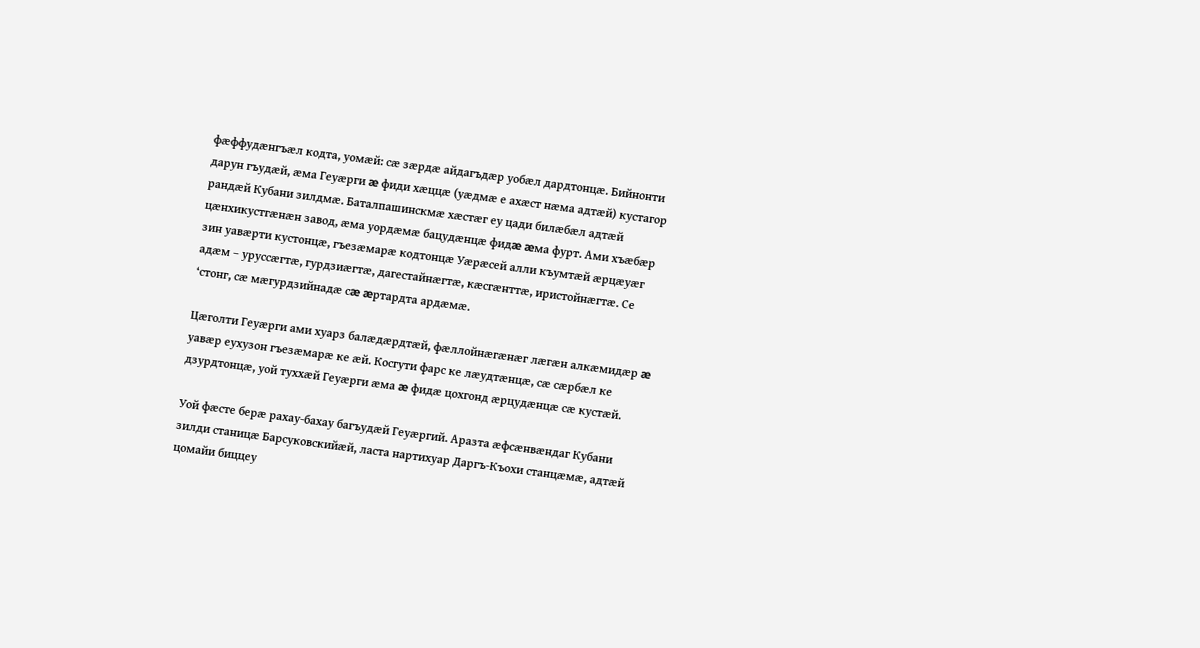фæффудæнгъæл кодта, уомæй: сæ зæрдæ айдагъдæр уобæл дардтонцæ. Бийнонти дарун гъудæй, æма Геуæрги æ фиди хæццæ (уæдмæ е ахæст нæма адтæй) кустагор рандæй Кубани зилдмæ. Баталпашинскмæ хæстæг еу цади билæбæл адтæй цæнхикустгæнæн завод, æма уордæмæ бацудæнцæ фидæ æма фурт. Ами хъæбæр зин уавæрти кустонцæ, гъезæмарæ кодтонцæ Уæрæсей алли къумтæй æрцæуæг адæм – уруссæгтæ, гурдзиæгтæ, дагестайнæгтæ, кæсгæнттæ, иристойнæгтæ. Се ‘стонг, сæ мæгурдзийнадæ сæ æртардта ардæмæ.

Цæголти Геуæрги ами хуарз балæдæрдтæй, фæллойнæгæнæг лæгæн алкæмидæр æ уавæр еухузон гъезæмарæ ке æй. Косгути фарс ке лæудтæнцæ, сæ сæрбæл ке дзурдтонцæ, уой туххæй Геуæрги æма æ фидæ цохгонд æрцудæнцæ сæ кустæй.

Уой фæсте берæ рахау-бахау багъудæй Геуæргий. Аразта æфсæнвæндаг Кубани зилди станицæ Барсуковскийæй, ласта нартихуар Даргъ-Къохи станцæмæ, адтæй цомайи биццеу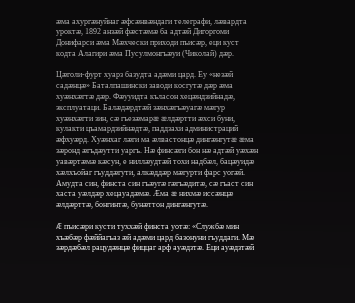æма ахургæнуйнаг æфсæнвæндаги телеграфи, лæвардта уроктæ, 1892 анзæй фæстæмæ ба адтæй Дигоргоми Донифарси æма Мæхчески приходи пъисæр, еци куст кодта Алагири æма Пусулмонгъæуи (Чиколай) дæр.

Цæголи-фурт хуарз базудта адæми цард. Еу «незæй садæнцæ» Баталпашински заводи косгутæ дæр æма хуæнхæгтæ дæр. Фæууидта къласон хецæндзийнадæ, эксплуатаци. Балæдæрдтæй зæнхæгъæуагæ мæгур хуæнхæгти зин, сæ гъезæмарæ æлдæртти æхси буни, кулакти цъамардзийнæдтæ, паддзахи администраций æфхуæрд. Хуæнхаг лæги ма æлвастонцæ дингæнгутæ æма зæронд æгъдæутти уаргъ. Нæ финсæги бон нæ адтæй уæхæн уавæртæмæ кæсун, е ниллæудтæй тохи надбæл, бацæуидæ хæлхъойаг гъуддæгути, алкæддæр мæгурти фарс уогæй. Амудта син, финста син гъæугæ гæгъæдитæ, сæ гъаст син хаста уæлдæр хецауадæмæ. Æма æ нихмæ иссæнцæ æлдæрттæ, бонгинтæ, бунæттон дингæнгутæ.

Æ пъисæри кусти туххæй финста уотæ: «Службæ мин хъæбæр фæййагъаз æй адæми цард базонуни гъуддаги. Мæ зæрдæбæл рацудæнцæ фиццаг арф ауæдзтæ. Еци ауæдзтæй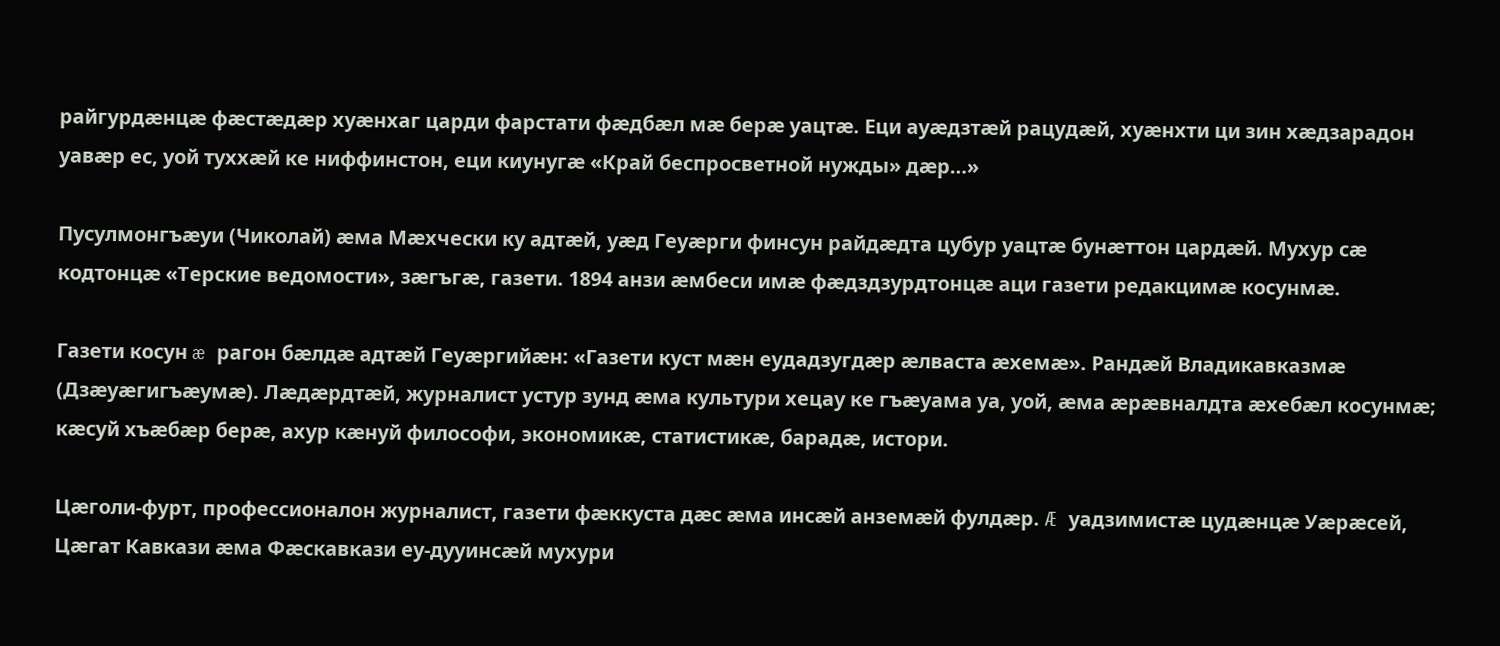райгурдæнцæ фæстæдæр хуæнхаг царди фарстати фæдбæл мæ берæ уацтæ. Еци ауæдзтæй рацудæй, хуæнхти ци зин хæдзарадон уавæр ес, уой туххæй ке ниффинстон, еци киунугæ «Край беспросветной нужды» дæр…»

Пусулмонгъæуи (Чиколай) æма Мæхчески ку адтæй, уæд Геуæрги финсун райдæдта цубур уацтæ бунæттон цардæй. Мухур сæ кодтонцæ «Терские ведомости», зæгъгæ, газети. 1894 анзи æмбеси имæ фæдздзурдтонцæ аци газети редакцимæ косунмæ.

Газети косун æ рагон бæлдæ адтæй Геуæргийæн: «Газети куст мæн еудадзугдæр æлваста æхемæ». Рандæй Владикавказмæ (Дзæуæгигъæумæ). Лæдæрдтæй, журналист устур зунд æма культури хецау ке гъæуама уа, уой, æма æрæвналдта æхебæл косунмæ; кæсуй хъæбæр берæ, ахур кæнуй философи, экономикæ, статистикæ, барадæ, истори.

Цæголи-фурт, профессионалон журналист, газети фæккуста дæс æма инсæй анземæй фулдæр. Æ уадзимистæ цудæнцæ Уæрæсей, Цæгат Кавкази æма Фæскавкази еу-дууинсæй мухури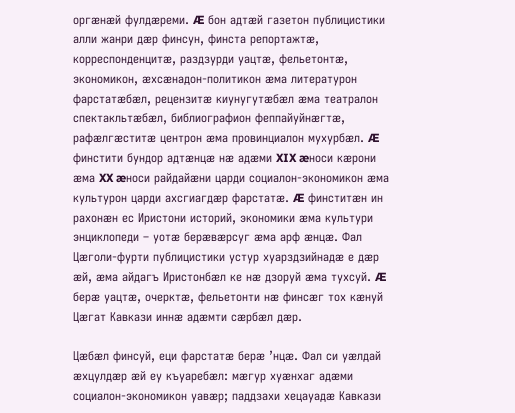оргæнæй фулдæреми. Æ бон адтæй газетон публицистики алли жанри дæр финсун, финста репортажтæ, корреспонденцитæ, раздзурди уацтæ, фельетонтæ, экономикон, æхсæнадон-политикон æма литературон фарстатæбæл, рецензитæ киунугутæбæл æма театралон спектакльтæбæл, библиографион феппайуйнæгтæ, рафæлгæститæ центрон æма провинциалон мухурбæл. Æ финстити бундор адтæнцæ нæ адæми XIX æноси кæрони æма XX æноси райдайæни царди социалон-экономикон æма культурон царди ахсгиагдæр фарстатæ. Æ финститæн ин рахонæн ес Иристони историй, экономики æма культури энциклопеди – уотæ берæвæрсуг æма арф æнцæ. Фал Цæголи-фурти публицистики устур хуарздзийнадæ е дæр æй, æма айдагъ Иристонбæл ке нæ дзоруй æма тухсуй. Æ берæ уацтæ, очерктæ, фельетонти нæ финсæг тох кæнуй Цæгат Кавкази иннæ адæмти сæрбæл дæр.

Цæбæл финсуй, еци фарстатæ берæ ’нцæ. Фал си уæлдай æхцулдæр æй еу къуаребæл: мæгур хуæнхаг адæми социалон-экономикон уавæр; паддзахи хецауадæ Кавкази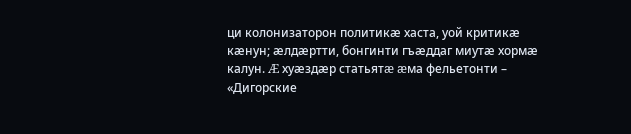ци колонизаторон политикæ хаста, уой критикæ кæнун; æлдæртти, бонгинти гъæддаг миутæ хормæ калун. Æ хуæздæр статьятæ æма фельетонти – «Дигорские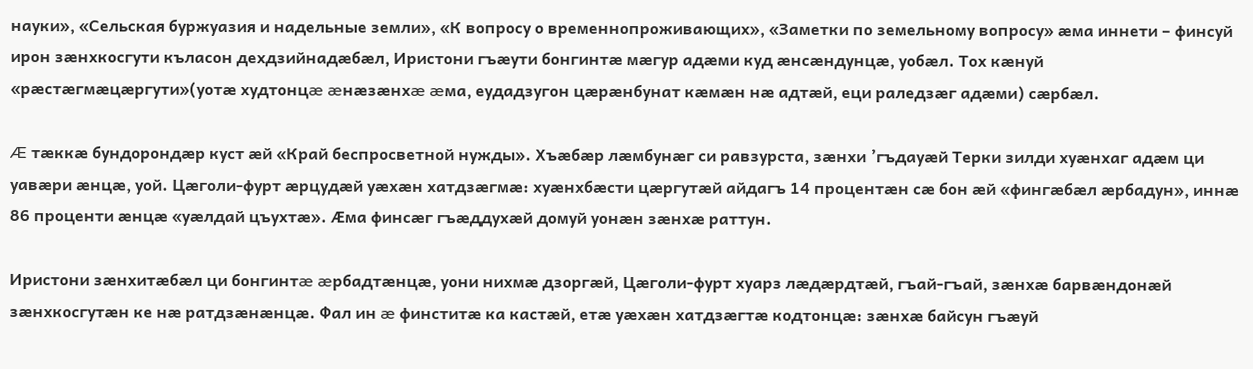науки», «Сельская буржуазия и надельные земли», «К вопросу о временнопроживающих», «Заметки по земельному вопросу» æма иннети – финсуй ирон зæнхкосгути къласон дехдзийнадæбæл, Иристони гъæути бонгинтæ мæгур адæми куд æнсæндунцæ, уобæл. Тох кæнуй «рæстæгмæцæргути»(уотæ худтонцæ æнæзæнхæ æма, еудадзугон цæрæнбунат кæмæн нæ адтæй, еци раледзæг адæми) сæрбæл.

Æ тæккæ бундорондæр куст æй «Край беспросветной нужды». Хъæбæр лæмбунæг си равзурста, зæнхи ’гъдауæй Терки зилди хуæнхаг адæм ци уавæри æнцæ, уой. Цæголи-фурт æрцудæй уæхæн хатдзæгмæ: хуæнхбæсти цæргутæй айдагъ 14 процентæн сæ бон æй «фингæбæл æрбадун», иннæ 86 проценти æнцæ «уæлдай цъухтæ». Æма финсæг гъæддухæй домуй уонæн зæнхæ раттун.

Иристони зæнхитæбæл ци бонгинтæ æрбадтæнцæ, уони нихмæ дзоргæй, Цæголи-фурт хуарз лæдæрдтæй, гъай-гъай, зæнхæ барвæндонæй зæнхкосгутæн ке нæ ратдзæнæнцæ. Фал ин æ финститæ ка кастæй, етæ уæхæн хатдзæгтæ кодтонцæ: зæнхæ байсун гъæуй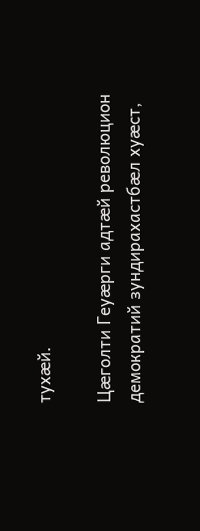тухæй.

Цæголти Геуæрги адтæй революцион демократий зундирахастбæл хуæст,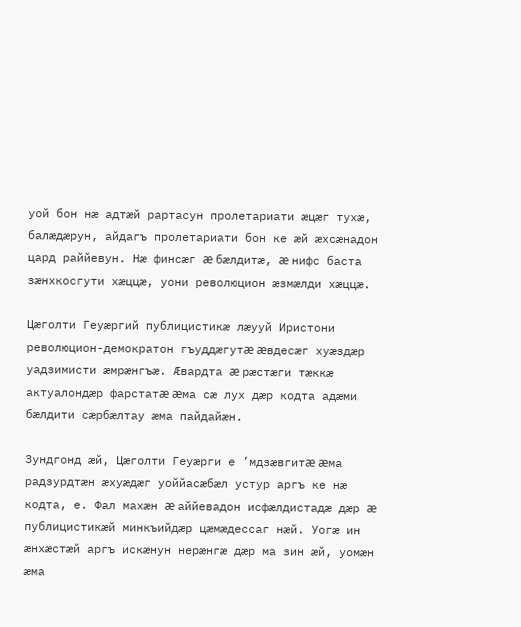уой бон нæ адтæй рартасун пролетариати æцæг тухæ, балæдæрун, айдагъ пролетариати бон ке æй æхсæнадон цард раййевун. Нæ финсæг æ бæлдитæ, æ нифс баста зæнхкосгути хæццæ, уони революцион æзмæлди хæццæ.

Цæголти Геуæргий публицистикæ лæууй Иристони революцион-демократон гъуддæгутæ æвдесæг хуæздæр уадзимисти æмрæнгъæ. Æвардта æ рæстæги тæккæ актуалондæр фарстатæ æма сæ лух дæр кодта адæми бæлдити сæрбæлтау æма пайдайæн.

Зундгонд æй, Цæголти Геуæрги е ’мдзæвгитæ æма радзурдтæн æхуæдæг уоййасæбæл устур аргъ ке нæ кодта, е. Фал махæн æ аййевадон исфæлдистадæ дæр æ публицистикæй минкъийдæр цæмæдессаг нæй. Уогæ ин æнхæстæй аргъ искæнун нерæнгæ дæр ма зин æй, уомæн æма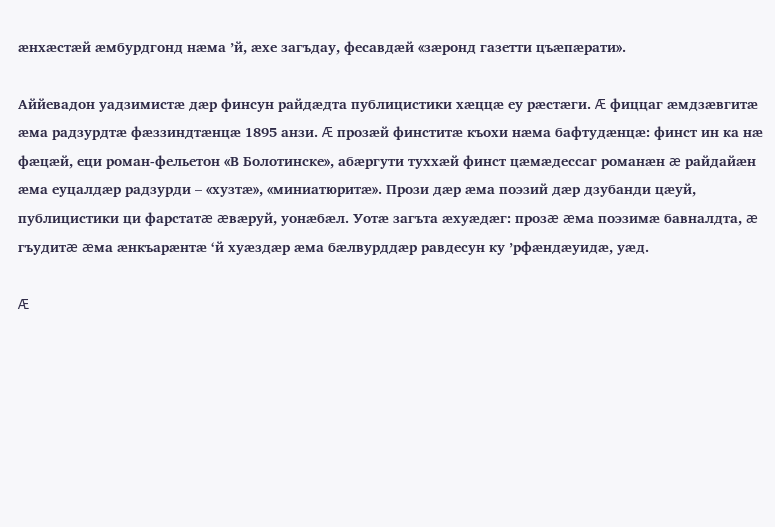æнхæстæй æмбурдгонд нæма ’й, æхе загъдау, фесавдæй «зæронд газетти цъæпæрати».

Аййевадон уадзимистæ дæр финсун райдæдта публицистики хæццæ еу рæстæги. Æ фиццаг æмдзæвгитæ æма радзурдтæ фæззиндтæнцæ 1895 анзи. Æ прозæй финститæ къохи нæма бафтудæнцæ: финст ин ка нæ фæцæй, еци роман-фельетон «В Болотинске», абæргути туххæй финст цæмæдессаг романæн æ райдайæн æма еуцалдæр радзурди – «хузтæ», «миниатюритæ». Прози дæр æма поэзий дæр дзубанди цæуй, публицистики ци фарстатæ æвæруй, уонæбæл. Уотæ загъта æхуæдæг: прозæ æма поэзимæ бавналдта, æ гъудитæ æма æнкъарæнтæ ‘й хуæздæр æма бæлвурддæр равдесун ку ’рфæндæуидæ, уæд.

Æ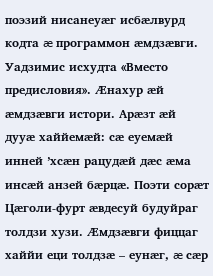поэзий нисанеуæг исбæлвурд кодта æ программон æмдзæвги. Уадзимис исхудта «Вместо предисловия». Æнахур æй æмдзæвги истори. Арæзт æй дууæ хаййемæй: сæ еуемæй инней ’хсæн рацудæй дæс æма инсæй анзей бæрцæ. Поэти сорæт Цæголи-фурт æвдесуй будуйраг толдзи хузи. Æмдзæвги фиццаг хаййи еци толдзæ – еунæг, æ сæр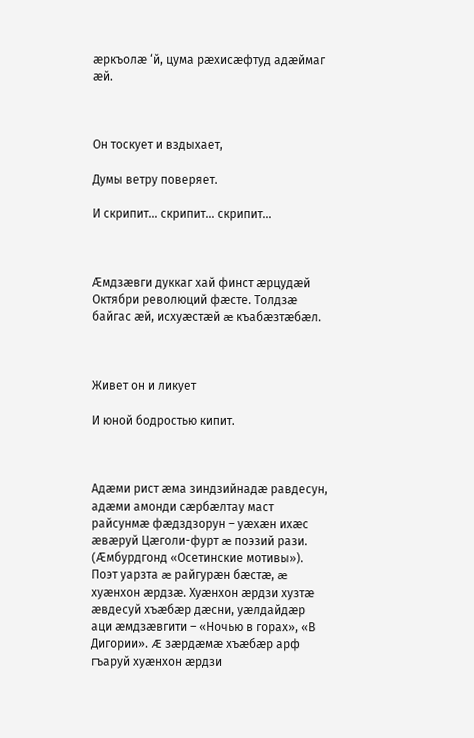æркъолæ ‘й, цума рæхисæфтуд адæймаг æй.



Он тоскует и вздыхает,

Думы ветру поверяет.

И скрипит… скрипит… скрипит…



Æмдзæвги дуккаг хай финст æрцудæй Октябри революций фæсте. Толдзæ байгас æй, исхуæстæй æ къабæзтæбæл.



Живет он и ликует

И юной бодростью кипит.



Адæми рист æма зиндзийнадæ равдесун, адæми амонди сæрбæлтау маст райсунмæ фæдздзорун – уæхæн ихæс æвæруй Цæголи-фурт æ поэзий рази. (Æмбурдгонд «Осетинские мотивы»). Поэт уарзта æ райгурæн бæстæ, æ хуæнхон æрдзæ. Хуæнхон æрдзи хузтæ æвдесуй хъæбæр дæсни, уæлдайдæр аци æмдзæвгити – «Ночью в горах», «В Дигории». Æ зæрдæмæ хъæбæр арф гъаруй хуæнхон æрдзи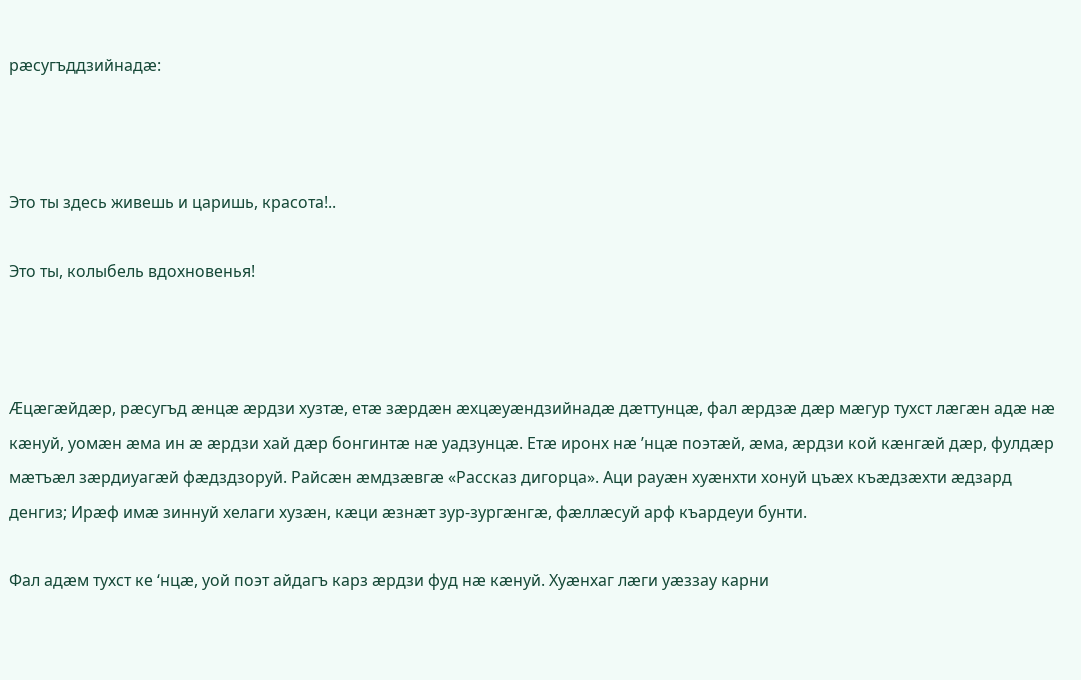рæсугъддзийнадæ:



Это ты здесь живешь и царишь, красота!..

Это ты, колыбель вдохновенья!



Æцæгæйдæр, рæсугъд æнцæ æрдзи хузтæ, етæ зæрдæн æхцæуæндзийнадæ дæттунцæ, фал æрдзæ дæр мæгур тухст лæгæн адæ нæ кæнуй, уомæн æма ин æ æрдзи хай дæр бонгинтæ нæ уадзунцæ. Етæ иронх нæ ’нцæ поэтæй, æма, æрдзи кой кæнгæй дæр, фулдæр мæтъæл зæрдиуагæй фæдздзоруй. Райсæн æмдзæвгæ «Рассказ дигорца». Аци рауæн хуæнхти хонуй цъæх къæдзæхти æдзард денгиз; Ирæф имæ зиннуй хелаги хузæн, кæци æзнæт зур-зургæнгæ, фæллæсуй арф къардеуи бунти.

Фал адæм тухст ке ‘нцæ, уой поэт айдагъ карз æрдзи фуд нæ кæнуй. Хуæнхаг лæги уæззау карни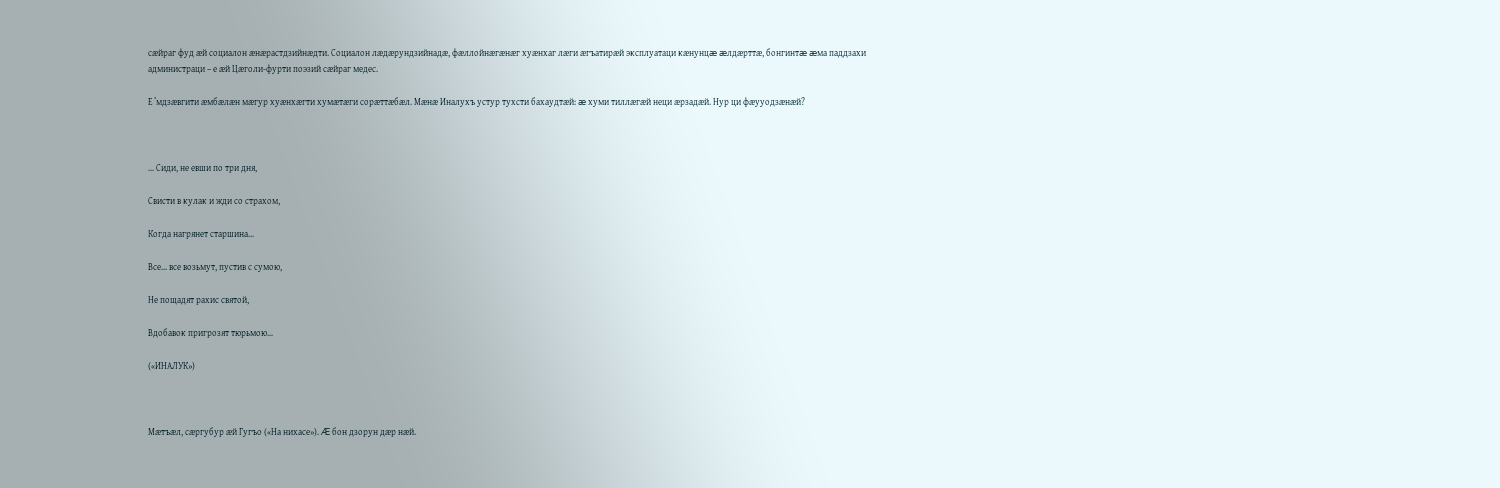сæйраг фуд æй социалон æнæрастдзийнæдти. Социалон лæдæрундзийнадæ, фæллойнæгæнæг хуæнхаг лæги æгъатирæй эксплуатаци кæнунцæ æлдæрттæ, бонгинтæ æма паддзахи администраци – е æй Цæголи-фурти поэзий сæйраг медес.

Е ’мдзæвгити æмбæлæн мæгур хуæнхæгти хумæтæги сорæттæбæл. Мæнæ Иналухъ устур тухсти бахаудтæй: æ хуми тиллæгæй неци æрзадæй. Нур ци фæууодзæнæй?



… Сиди, не евши по три дня,

Свисти в кулак и жди со страхом,

Когда нагрянет старшина…

Все… все возьмут, пустив с сумою,

Не пощадят рахис святой,

Вдобавок пригрозят тюрьмою…

(«ИНАЛУК»)



Мæтъæл, сæргубур æй Гугъо («На нихасе»). Æ бон дзорун дæр нæй.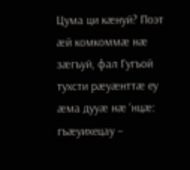Цума ци кæнуй? Поэт æй комкоммæ нæ зæгъуй, фал Гугъой тухсти рæуæнттæ еу æма дууæ нæ ‘нцæ: гъæуихецау –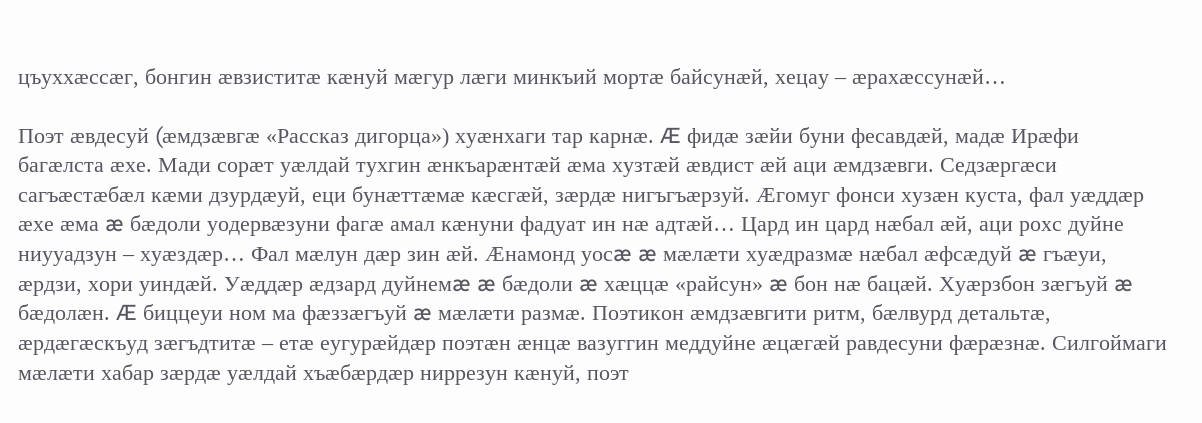цъуххæссæг, бонгин æвзиститæ кæнуй мæгур лæги минкъий мортæ байсунæй, хецау – æрахæссунæй…

Поэт æвдесуй (æмдзæвгæ «Рассказ дигорца») хуæнхаги тар карнæ. Æ фидæ зæйи буни фесавдæй, мадæ Ирæфи багæлста æхе. Мади сорæт уæлдай тухгин æнкъарæнтæй æма хузтæй æвдист æй аци æмдзæвги. Седзæргæси сагъæстæбæл кæми дзурдæуй, еци бунæттæмæ кæсгæй, зæрдæ нигъгъæрзуй. Æгомуг фонси хузæн куста, фал уæддæр æхе æма æ бæдоли уодервæзуни фагæ амал кæнуни фадуат ин нæ адтæй… Цард ин цард нæбал æй, аци рохс дуйне ниууадзун – хуæздæр… Фал мæлун дæр зин æй. Æнамонд уосæ æ мæлæти хуæдразмæ нæбал æфсæдуй æ гъæуи, æрдзи, хори уиндæй. Уæддæр æдзард дуйнемæ æ бæдоли æ хæццæ «райсун» æ бон нæ бацæй. Хуæрзбон зæгъуй æ бæдолæн. Æ биццеуи ном ма фæззæгъуй æ мæлæти размæ. Поэтикон æмдзæвгити ритм, бæлвурд детальтæ, æрдæгæскъуд зæгъдтитæ – етæ еугурæйдæр поэтæн æнцæ вазуггин меддуйне æцæгæй равдесуни фæрæзнæ. Силгоймаги мæлæти хабар зæрдæ уæлдай хъæбæрдæр ниррезун кæнуй, поэт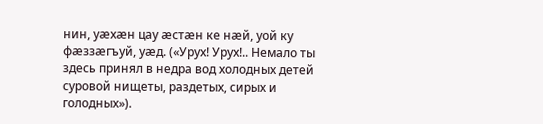нин, уæхæн цау æстæн ке нæй, уой ку фæззæгъуй, уæд. («Урух! Урух!.. Немало ты здесь принял в недра вод холодных детей суровой нищеты, раздетых, сирых и голодных»).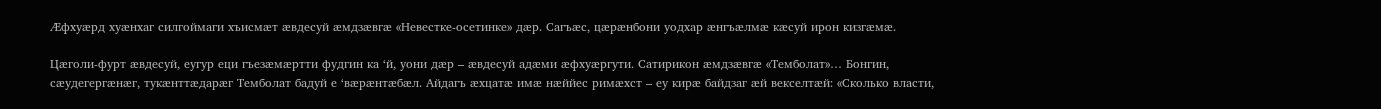Æфхуæрд хуæнхаг силгоймаги хъисмæт æвдесуй æмдзæвгæ «Невестке-осетинке» дæр. Сагъæс, цæрæнбони уодхар æнгъæлмæ кæсуй ирон кизгæмæ.

Цæголи-фурт æвдесуй, еугур еци гъезæмæртти фудгин ка ‘й, уони дæр – æвдесуй адæми æфхуæргути. Сатирикон æмдзæвгæ «Темболат»… Бонгин, сæудегергæнæг, тукæнттæдарæг Темболат бадуй е ‘вæрæнтæбæл. Айдагъ æхцатæ имæ нæййес римæхст – еу кирæ байдзаг æй векселтæй: «Сколько власти,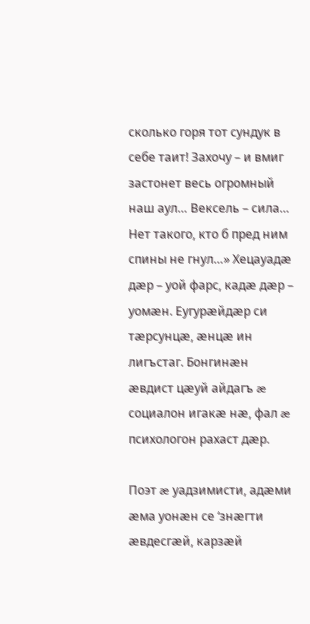сколько горя тот сундук в себе таит! Захочу – и вмиг застонет весь огромный наш аул… Вексель – сила… Нет такого, кто б пред ним спины не гнул…» Хецауадæ дæр – уой фарс, кадæ дæр – уомæн. Еугурæйдæр си тæрсунцæ, æнцæ ин лигъстаг. Бонгинæн æвдист цæуй айдагъ æ социалон игакæ нæ, фал æ психологон рахаст дæр.

Поэт æ уадзимисти, адæми æма уонæн се ‘знæгти æвдесгæй, карзæй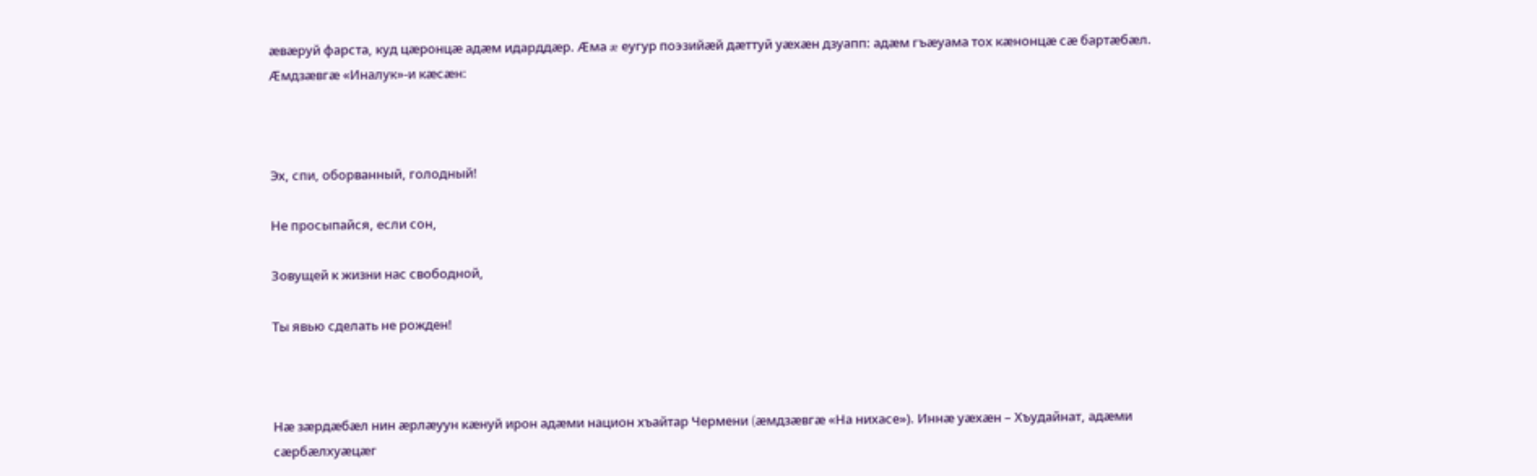æвæруй фарста, куд цæронцæ адæм идарддæр. Æма æ еугур поэзийæй дæттуй уæхæн дзуапп: адæм гъæуама тох кæнонцæ сæ бартæбæл. Æмдзæвгæ «Иналук»-и кæсæн:



Эх, спи, оборванный, голодный!

Не просыпайся, если сон,

Зовущей к жизни нас свободной,

Ты явью сделать не рожден!



Нæ зæрдæбæл нин æрлæуун кæнуй ирон адæми национ хъайтар Чермени (æмдзæвгæ «На нихасе»). Иннæ уæхæн – Хъудайнат, адæми сæрбæлхуæцæг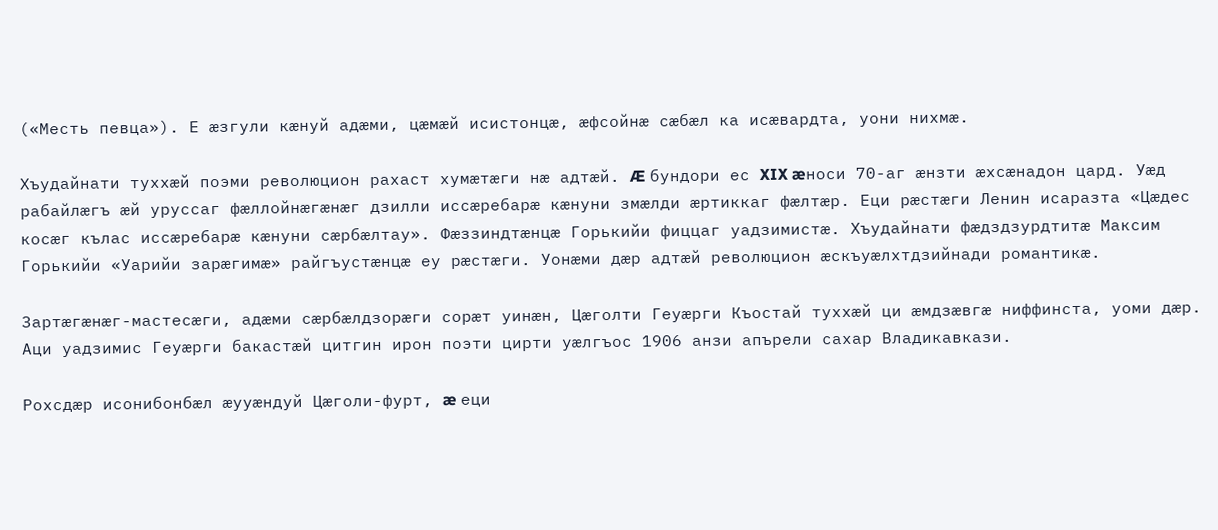(«Месть певца»). Е æзгули кæнуй адæми, цæмæй исистонцæ, æфсойнæ сæбæл ка исæвардта, уони нихмæ.

Хъудайнати туххæй поэми революцион рахаст хумæтæги нæ адтæй. Æ бундори ес XIX æноси 70-аг æнзти æхсæнадон цард. Уæд рабайлæгъ æй уруссаг фæллойнæгæнæг дзилли иссæребарæ кæнуни змæлди æртиккаг фæлтæр. Еци рæстæги Ленин исаразта «Цæдес косæг кълас иссæребарæ кæнуни сæрбæлтау». Фæззиндтæнцæ Горькийи фиццаг уадзимистæ. Хъудайнати фæдздзурдтитæ Максим Горькийи «Уарийи зарæгимæ» райгъустæнцæ еу рæстæги. Уонæми дæр адтæй революцион æскъуæлхтдзийнади романтикæ.

Зартæгæнæг-мастесæги, адæми сæрбæлдзорæги сорæт уинæн, Цæголти Геуæрги Къостай туххæй ци æмдзæвгæ ниффинста, уоми дæр. Аци уадзимис Геуæрги бакастæй цитгин ирон поэти цирти уæлгъос 1906 анзи апърели сахар Владикавкази.

Рохсдæр исонибонбæл æууæндуй Цæголи-фурт, æ еци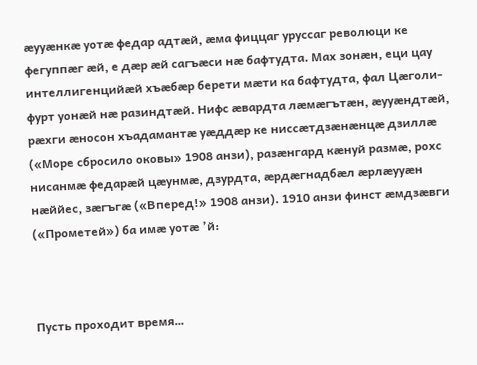æууæнкæ уотæ федар адтæй, æма фиццаг уруссаг революци ке фегуппæг æй, е дæр æй сагъæси нæ бафтудта. Мах зонæн, еци цау интеллигенцийæй хъæбæр берети мæти ка бафтудта, фал Цæголи-фурт уонæй нæ разиндтæй. Нифс æвардта лæмæгътæн, æууæндтæй, рæхги æносон хъадамантæ уæддæр ке ниссæтдзæнæнцæ дзиллæ («Море сбросило оковы» 1908 анзи), разæнгард кæнуй размæ, рохс нисанмæ федарæй цæунмæ, дзурдта, æрдæгнадбæл æрлæууæн нæййес, зæгъгæ («Вперед!» 1908 анзи). 1910 анзи финст æмдзæвги («Прометей») ба имæ уотæ ’й:



Пусть проходит время…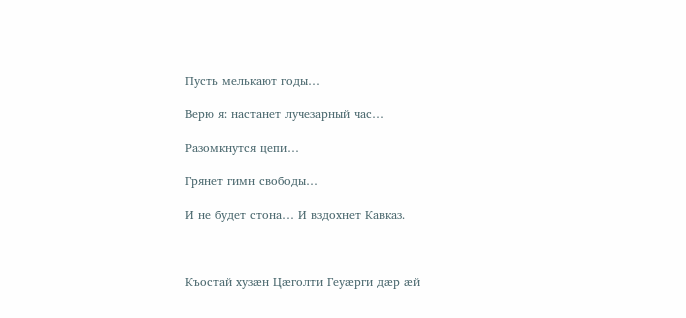Пусть мелькают годы…

Верю я: настанет лучезарный час…

Разомкнутся цепи…

Грянет гимн свободы…

И не будет стона… И вздохнет Кавказ.



Къостай хузæн Цæголти Геуæрги дæр æй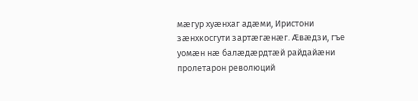мæгур хуæнхаг адæми, Иристони зæнхкосгути зартæгæнæг. Æвæдзи, гъе уомæн нæ балæдæрдтæй райдайæни пролетарон революций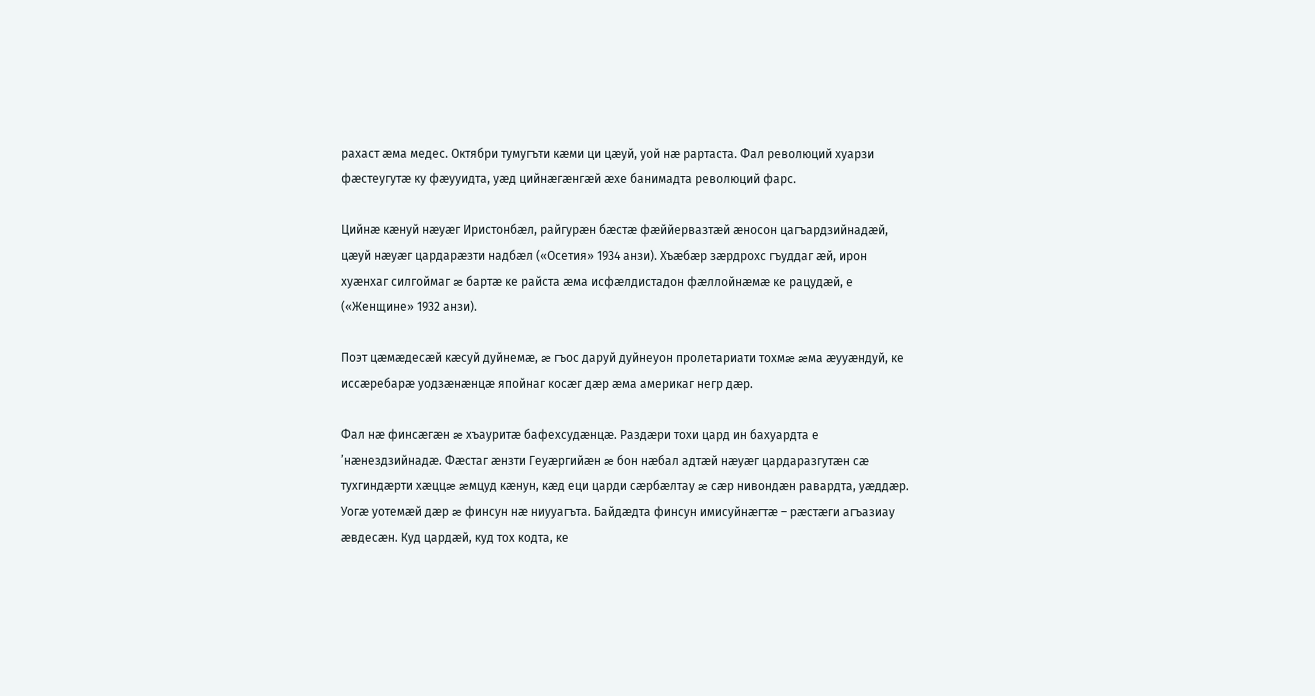рахаст æма медес. Октябри тумугъти кæми ци цæуй, уой нæ рартаста. Фал революций хуарзи фæстеугутæ ку фæууидта, уæд цийнæгæнгæй æхе банимадта революций фарс.

Цийнæ кæнуй нæуæг Иристонбæл, райгурæн бæстæ фæййервазтæй æносон цагъардзийнадæй, цæуй нæуæг цардарæзти надбæл («Осетия» 1934 анзи). Хъæбæр зæрдрохс гъуддаг æй, ирон хуæнхаг силгоймаг æ бартæ ке райста æма исфæлдистадон фæллойнæмæ ке рацудæй, е («Женщине» 1932 анзи).

Поэт цæмæдесæй кæсуй дуйнемæ, æ гъос даруй дуйнеуон пролетариати тохмæ æма æууæндуй, ке иссæребарæ уодзæнæнцæ япойнаг косæг дæр æма америкаг негр дæр.

Фал нæ финсæгæн æ хъауритæ бафехсудæнцæ. Раздæри тохи цард ин бахуардта е ’нæнездзийнадæ. Фæстаг æнзти Геуæргийæн æ бон нæбал адтæй нæуæг цардаразгутæн сæ тухгиндæрти хæццæ æмцуд кæнун, кæд еци царди сæрбæлтау æ сæр нивондæн равардта, уæддæр. Уогæ уотемæй дæр æ финсун нæ ниууагъта. Байдæдта финсун имисуйнæгтæ – рæстæги агъазиау æвдесæн. Куд цардæй, куд тох кодта, ке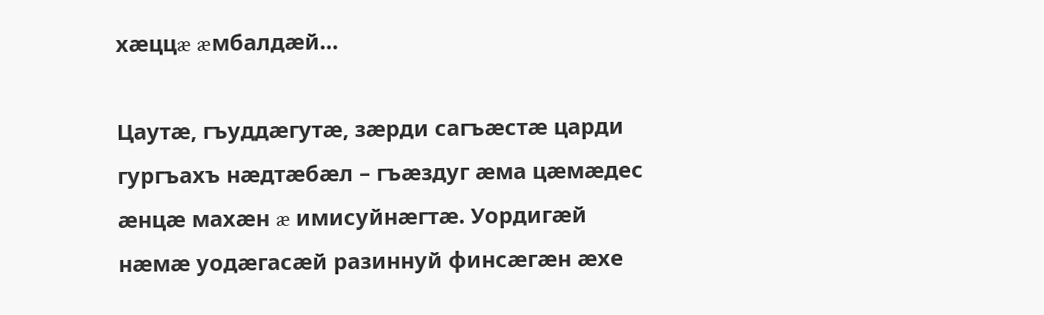хæццæ æмбалдæй…

Цаутæ, гъуддæгутæ, зæрди сагъæстæ царди гургъахъ нæдтæбæл – гъæздуг æма цæмæдес æнцæ махæн æ имисуйнæгтæ. Уордигæй нæмæ уодæгасæй разиннуй финсæгæн æхе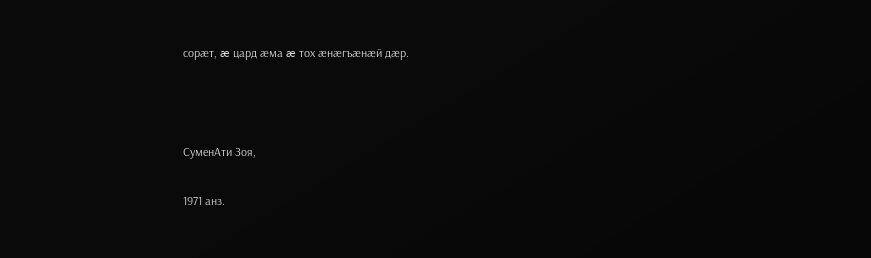сорæт, æ цард æма æ тох æнæгъæнæй дæр.



СуменАти Зоя,

1971 анз.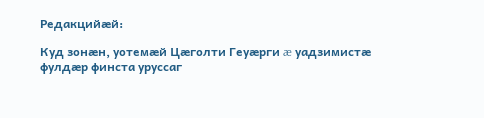Редакцийæй:

Куд зонæн, уотемæй Цæголти Геуæрги æ уадзимистæ фулдæр финста уруссаг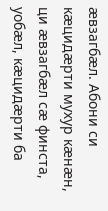æвзагбæл. Абони си кæцидæрти мухур кæнæн, ци æвзагбæл сæ финста, уобæл, кæцидæрти ба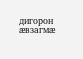дигорон æвзагмæ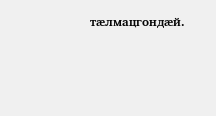тæлмацгондæй.